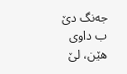جه‌نگ دێ ب داوی هێن، لێ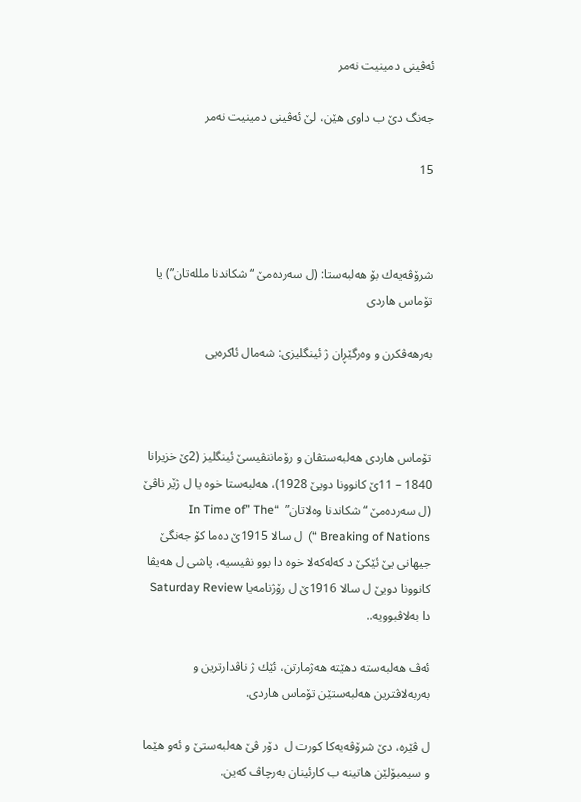ئه‌ڤینی دمینیت نه‌مر

جه‌نگ دێ ب داوی هێن، لێ ئه‌ڤینی دمینیت نه‌مر

15



شرۆڤه‌یه‌ك بۆ هه‌لبه‌ستا: (ل سه‌رده‌مێ “شكاندنا ملله‌تان”) یا تۆماس هاردی

به‌رهه‌ڤكرن و وه‌رگێڕان ژ ئینگلیزی: شه‌مال ئاكره‌یی



تۆماس هاردی هه‌لبه‌ستڤان و رۆماننڤیسێ ئینگلیز (2ێ خزیرانا 1840 – 11ێ كانوونا دویێ 1928)، هه‌لبه‌ستا خوه‌ یا ل ژێر ناڤێ (ل سه‌رده‌مێ “شكاندنا وه‌لاتان”  “In Time of” The Breaking of Nations “)  ل سالا 1915ێ ده‌ما كۆ جه‌نگێ جیهانی یێ ئێكێ د كه‌له‌كه‌لا خوه‌ دا بوو نڤیسیه‌، پاشی ل هه‌یڤا كانوونا دویێ ل سالا 1916ێ ل رۆژنامه‌یا Saturday Review دا به‌لاڤبوویه‌..

ئه‌ڤ هه‌لبه‌سته‌ دهێته‌ هه‌ژمارتن، ئێك ژ ناڤدارترین و به‌ربه‌لاڤترین هه‌لبه‌ستێن تۆماس هاردی.

ل ڤێره‌، دێ شرۆڤه‌یه‌كا كورت ل  دۆر ڤێ هه‌لبه‌ستێ و ئه‌و هێما و سیمبۆلێن هاتینه‌ ب كارئینان به‌رچاڤ كه‌ین.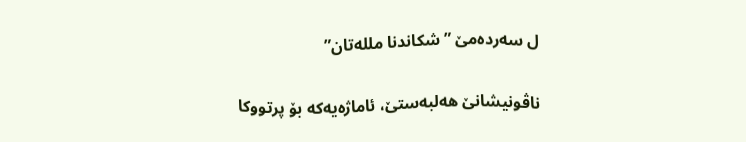ل سه‌رده‌مێ ” شكاندنا ملله‌تان”

ناڤونیشانێ هه‌لبه‌ستێ، ئاماژه‌یه‌كه‌ بۆ پرتووكا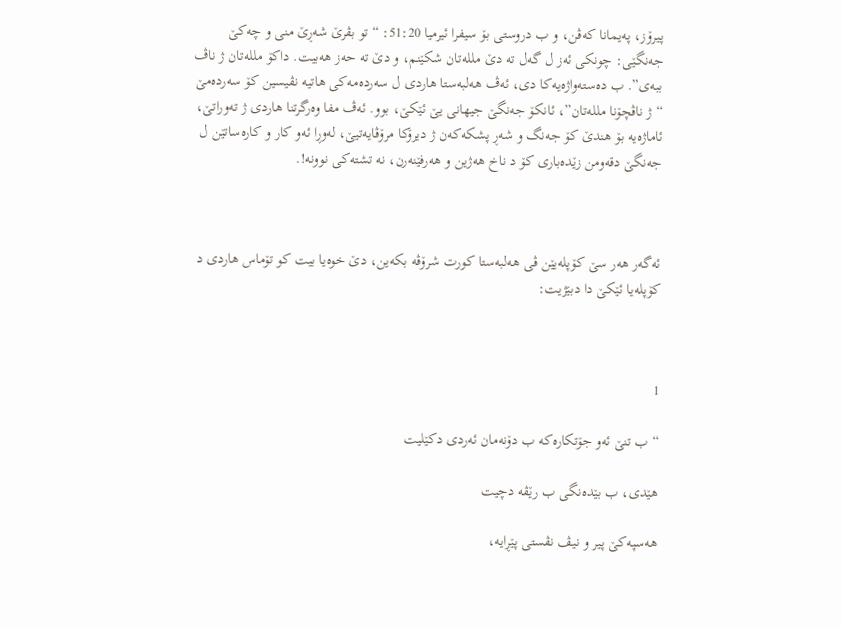پیرۆز، په‌یمانا كه‌ڤن، و ب دروستی بۆ سیفرا ئیرمیا 51:20: “تو بڤرێ شه‌ڕێ منی و چه‌كێ جه‌نگێی: چونكی ئه‌ز ل گه‌ل ته‌ دێ ملله‌تان شكێنم، و دێ ته‌ حه‌ز هه‌بیت. داكۆ ملله‌تان ژ ناڤ ببه‌ی”. ب ده‌سته‌واژه‌یه‌كا دی، ئه‌ڤ هه‌لبه‌ستا هاردی ل سه‌رده‌مه‌كی هاتیه‌ نڤیسین كۆ سه‌رده‌مێ “ژ ناڤچۆنا ملله‌تان”، ئانكۆ جه‌نگێ جیهانی یێ ئێكێ، بوو. ئه‌ڤ مفا وه‌رگرتنا هاردی ژ ته‌وراتێ، ئاماژه‌یه‌ بۆ هندێ كۆ جه‌نگ و شه‌ڕ پشكه‌كه‌ن ژ دیرۆكا مرۆڤایه‌تیێ، له‌وڕا ئه‌و كار و كاره‌ساتێن ل جه‌نگێ دقه‌ومن زێده‌باری كۆ د ناخ هه‌ژین و هه‌رفێنه‌رن، نه‌ تشته‌كی نوونه‌!.



ئه‌گه‌ر هه‌ر سێ كۆپله‌یێن ڤی هه‌لبه‌ستا كورت شرۆڤه‌ بكه‌ین، دێ خوه‌یا بیت كو تۆماس هاردی د كۆپله‌یا ئێكێ دا دبێژیت:



1

“ب تنێ ئه‌و جۆتكاره‌كه‌ ب دۆنه‌مان ئه‌ردی دكێلیت

هێدی، ب بێده‌نگی ب رێڤه‌ دچیت

هه‌سپه‌كێ پیر و نیڤ نڤستی پێڕایه‌،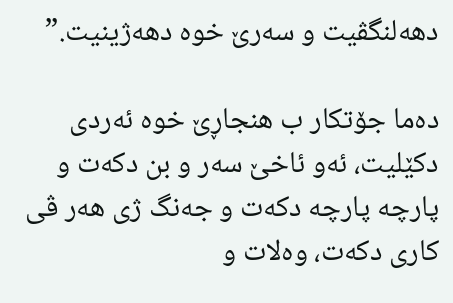دهه‌لنگڤیت و سه‌رێ خوه‌ دهه‌ژینیت.”

ده‌ما جۆتكار ب هنجاڕێ خوه‌ ئه‌ردی دكێلیت، ئه‌و ئاخێ سه‌ر و بن دكه‌ت و پارچه‌ پارچه‌ دكه‌ت و جه‌نگ ژی هه‌ر ڤی كاری دكه‌ت، وه‌لات و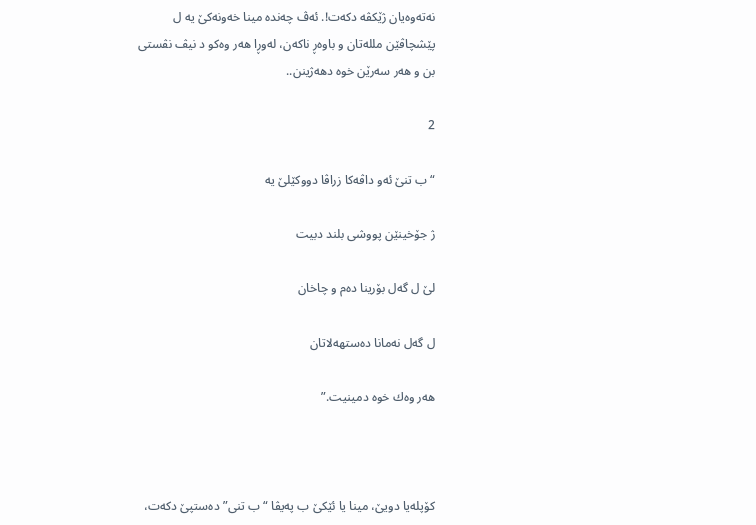نه‌ته‌وه‌یان ژێكڤه‌ دكه‌ت!. ئه‌ڤ چه‌نده‌ مینا خه‌ونه‌كێ یه‌ ل پێشچاڤێن ملله‌تان و باوه‌ڕ ناكه‌ن، له‌وڕا هه‌ر وه‌كو د نیڤ نڤستی بن و هه‌ر سه‌رێن خوه‌ دهه‌ژینن..

2

“ب تنێ ئه‌و داڤه‌كا زراڤا دووكێلێ یه‌

ژ جۆخینێن پووشی بلند دبیت

لێ ل گه‌ل بۆرینا ده‌م و چاخان

ل گه‌ل نه‌مانا ده‌ستهه‌لاتان

هه‌ر وه‌ك خوه‌ دمینیت.”



كۆپله‌یا دویێ، مینا یا ئێكێ ب په‌یڤا “ب تنی” ده‌ستپێ دكه‌ت،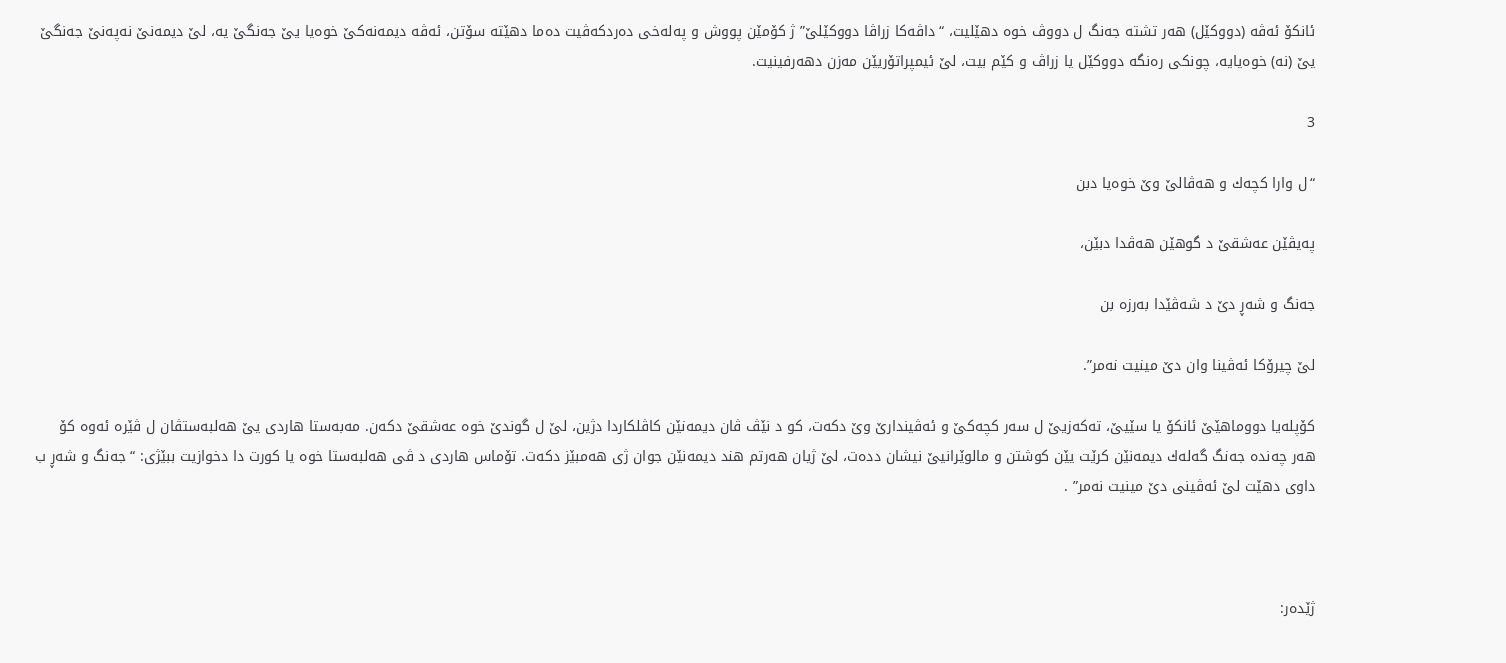ئانكۆ ئه‌ڤه‌ (دووكێل) هه‌ر تشته‌ جه‌نگ ل دووڤ خوه‌ دهێلیت، “داڤه‌كا زراڤا دووكێلێ” ژ كۆمێن پووش و په‌له‌خی ده‌ردكه‌ڤیت ده‌ما دهێته‌ سۆتن، ئه‌ڤه‌ دیمه‌نه‌كێ خوه‌یا یێ جه‌نگێ یه‌، لێ دیمه‌نێ نه‌په‌نێ جه‌نگێ یێ (نه‌) خوه‌یایه‌، چونكی ره‌نگه‌ دووكێل یا زراڤ و كێم بیت، لێ ئیمپراتۆریێن مه‌زن دهه‌رفینیت.

3

“ل وارا كچه‌ك و هه‌ڤالێ وێ خوه‌یا دبن

په‌یڤێن عه‌شقێ د گوهێن هه‌ڤدا دبێن،

جه‌نگ و شه‌ڕ دێ د شه‌ڤێدا به‌رزه‌ بن

لێ چیرۆكا ئه‌ڤینا وان دێ مینیت نه‌مر”.

كۆپله‌یا دووماهێێ ئانكۆ یا سێیێ، ته‌كه‌زیێ ل سه‌ر كچه‌كێ و ئه‌ڤیندارێ وێ دكه‌ت، كو د نێڤ ڤان دیمه‌نێن كاڤلكاردا دژین، لێ ل گوندێ خوه‌ عه‌شقێ دكه‌ن. مه‌به‌ستا هاردی یێ هه‌لبه‌ستڤان ل ڤێره‌ ئه‌وه‌ كۆ هه‌ر چه‌نده‌ جه‌نگ گه‌له‌ك دیمه‌نێن كرێت یێن كوشتن و مالوێرانیێ نیشان دده‌ت، لێ ژیان هه‌رتم هند دیمه‌نێن جوان ژی هه‌مبێز دكه‌ت. تۆماس هاردی د ڤی هه‌لبه‌ستا خوه‌ یا كورت دا دخوازیت ببێژی: “جه‌نگ و شه‌ڕ ب داوی دهێت لێ ئه‌ڤینی دێ مینیت نه‌مر” .



ژێده‌ر: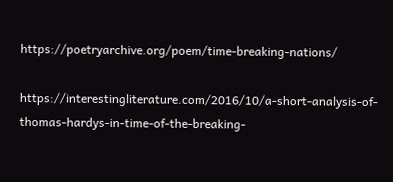https://poetryarchive.org/poem/time-breaking-nations/

https://interestingliterature.com/2016/10/a-short-analysis-of-thomas-hardys-in-time-of-the-breaking-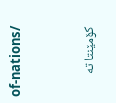of-nations/



کۆمێنتا تە